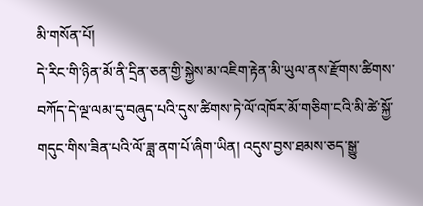མི་གསོན་པོ།
དེ་རིང་གི་ཉིན་མོ་ནི་དྲིན་ཅན་གྱི་སྐྱེས་མ་འཇིག་རྟེན་མི་ཡུལ་ནས་རྫོགས་ཚིགས་བཀོད་དེ་ལྔ་ལམ་དུ་བཞུད་པའི་དུས་ཚིགས་ཏེ་ལོ་འཁོར་མོ་གཅིག་ངའི་མི་ཚེ་སྐྱོ་གདུང་གིས་ཟིན་པའི་ལོ་ཟླ་ནག་པོ་ཞིག་ཡིན། འདུས་བྱས་ཐམས་ཅད་སྒྱུ་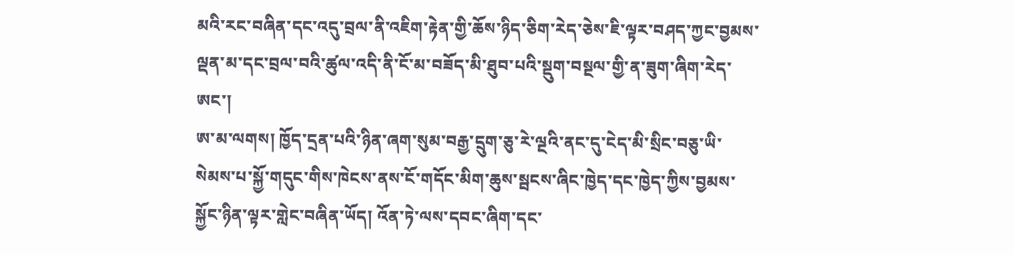མའི་རང་བཞིན་དང་འདུ་བྲལ་ནི་འཇིག་རྟེན་གྱི་ཆོས་ཉིད་ཅིག་རེད་ཅེས་ཇི་ལྟར་བཤད་ཀྱང་བྱམས་ལྡན་མ་དང་བྲལ་བའི་ཚུལ་འདི་ནི་ངོ་མ་བཟོད་མི་ཐུབ་པའི་སྡུག་བསྔལ་གྱི་ན་ཟུག་ཞིག་རེད་ཨང་།
ཨ་མ་ལགས། ཁྱོད་དྲན་པའི་ཉིན་ཞག་སུམ་བརྒྱ་དྲུག་ཅུ་རེ་ལྔའི་ནང་དུ་ངེད་མི་སྲིང་བཅུ་ཡི་སེམས་པ་སྐྱོ་གདུང་གིས་ཁེངས་ནས་ངོ་གདོང་མིག་ཆུས་སྦངས་ཞིང་ཁྱེད་དང་ཁྱེད་ཀྱིས་བྱམས་སྐྱོང་ཉིན་ལྟར་གླེང་བཞིན་ཡོད། འོན་ཏེ་ལས་དབང་ཞིག་དང་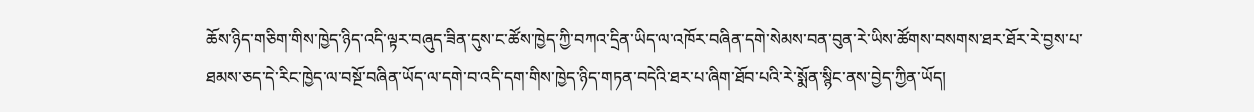ཆོས་ཉིད་གཅིག་གིས་ཁྱེད་ཉིད་འདི་ལྟར་བཞུད་ཟིན་དུས་ང་ཚོས་ཁྱེད་ཀྱི་བཀའ་དྲིན་ཡིད་ལ་འཁོར་བཞིན་དགེ་སེམས་བན་བུན་རེ་ཡིས་ཚོགས་བསགས་ཐར་ཐོར་རེ་བྱས་པ་ཐམས་ཅད་དེ་རིང་ཁྱེད་ལ་བསྔོ་བཞིན་ཡོད་ལ་དགེ་བ་འདི་དག་གིས་ཁྱེད་ཉིད་གཏན་བདེའི་ཐར་པ་ཞིག་ཐོབ་པའི་རེ་སྨོན་སྙིང་ནས་བྱེད་ཀྱིན་ཡོད།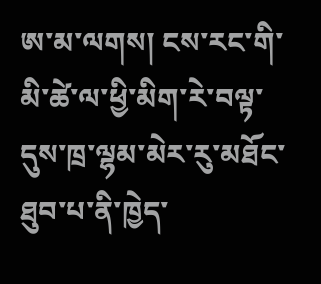ཨ་མ་ལགས། ངས་རང་གི་མི་ཚེ་ལ་ཕྱི་མིག་རེ་བལྟ་དུས་ཁྲ་ལྷམ་མེར་རུ་མཐོང་ཐུབ་པ་ནི་ཁྱེད་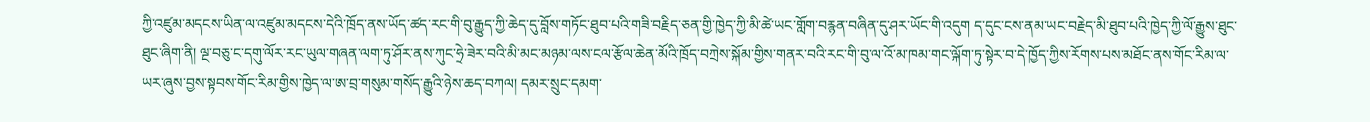ཀྱི་འཛུམ་མདངས་ཡིན་ལ་འཛུམ་མདངས་དེའི་ཁྲོད་ནས་ཡོད་ཚད་རང་གི་བུ་རྒྱུད་ཀྱི་ཆེད་དུ་བློས་གཏོང་ཐུབ་པའི་གཟི་བརྗིད་ཅན་གྱི་ཁྱེད་ཀྱི་མི་ཚེ་ཡང་གློག་བརྙན་བཞིན་དུ་ཤར་ཡོང་གི་འདུག ད་དུང་ངས་ནམ་ཡང་བརྗེད་མི་ཐུབ་པའི་ཁྱེད་ཀྱི་ལོ་རྒྱུས་ཐུང་ཐུང་ཞིག་ནི། ལྔ་བཅུ་ང་དགུ་ལོར་རང་ཡུལ་གཞན་ལག་ཏུ་ཤོར་ནས་ཀུང་ཧྲེ་ཟེར་བའི་མི་མང་མཉམ་ལས་ངལ་རྩོལ་ཆེན་མོའི་ཁྲོད་བཀྲེས་སྐོམ་གྱིས་གནར་བའི་རང་གི་བུ་ལ་འོ་མ་ཁམ་གང་ལྐོག་ཏུ་སྟེར་བ་དེ་ཁྱོད་ཀྱིས་རོགས་པས་མཐོང་ནས་གོང་རིམ་ལ་ཡར་ཞུས་བྱས་སྟབས་གོང་རིམ་གྱིས་ཁྱེད་ལ་ཨ་བྲ་གསུམ་གསོད་རྒྱུའི་ཉེས་ཆད་བཀལ། དམར་སྲུང་དམག་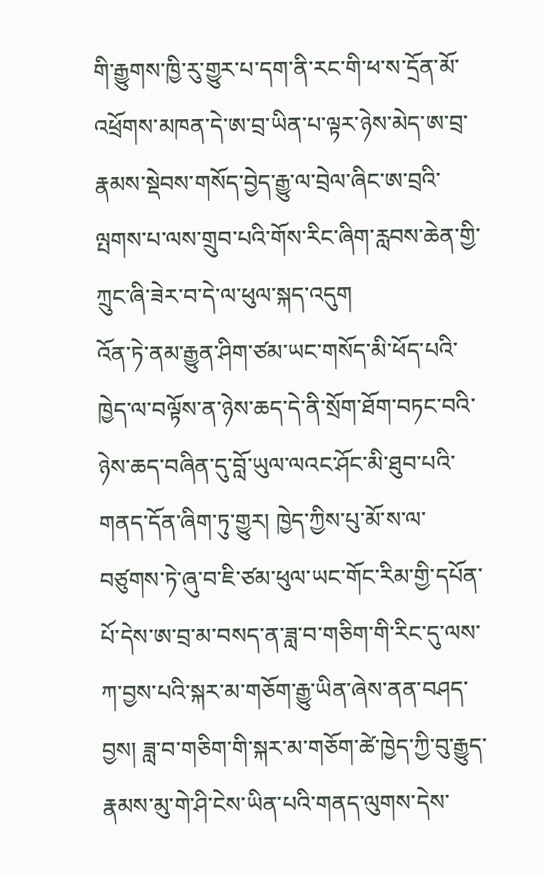གི་རྒྱུགས་ཁྱི་རུ་གྱུར་པ་དག་ནི་རང་གི་ཕ་ས་དྲོན་མོ་འཕྲོགས་མཁན་དེ་ཨ་བྲ་ཡིན་པ་ལྟར་ཉེས་མེད་ཨ་བྲ་རྣམས་སྡེབས་གསོད་བྱེད་རྒྱུ་ལ་བྲེལ་ཞིང་ཨ་བྲའི་ལྤགས་པ་ལས་གྲུབ་པའི་གོས་རིང་ཞིག་རླབས་ཆེན་གྱི་ཀྲུང་ཞི་ཟེར་བ་དེ་ལ་ཕུལ་སྐད་འདུག
འོན་ཏེ་ནམ་རྒྱུན་ཤིག་ཙམ་ཡང་གསོད་མི་ཕོད་པའི་ཁྱེད་ལ་བལྟོས་ན་ཉེས་ཆད་དེ་ནི་སྲོག་ཐོག་བཏང་བའི་ཉེས་ཆད་བཞིན་དུ་བློ་ཡུལ་ལའང་ཤོང་མི་ཐུབ་པའི་གནད་དོན་ཞིག་ཏུ་གྱུར། ཁྱེད་ཀྱིས་པུ་མོ་ས་ལ་བཙུགས་ཏེ་ཞུ་བ་ཇི་ཙམ་ཕུལ་ཡང་གོང་རིམ་གྱི་དཔོན་པོ་དེས་ཨ་བྲ་མ་བསད་ན་ཟླ་བ་གཅིག་གི་རིང་དུ་ལས་ཀ་བྱས་པའི་སྐར་མ་གཅོག་རྒྱུ་ཡིན་ཞེས་ནན་བཤད་བྱས། ཟླ་བ་གཅིག་གི་སྐར་མ་གཅོག་ཚེ་ཁྱེད་ཀྱི་བུ་རྒྱུད་རྣམས་མུ་གེ་ཤི་ངེས་ཡིན་པའི་གནད་ལུགས་དེས་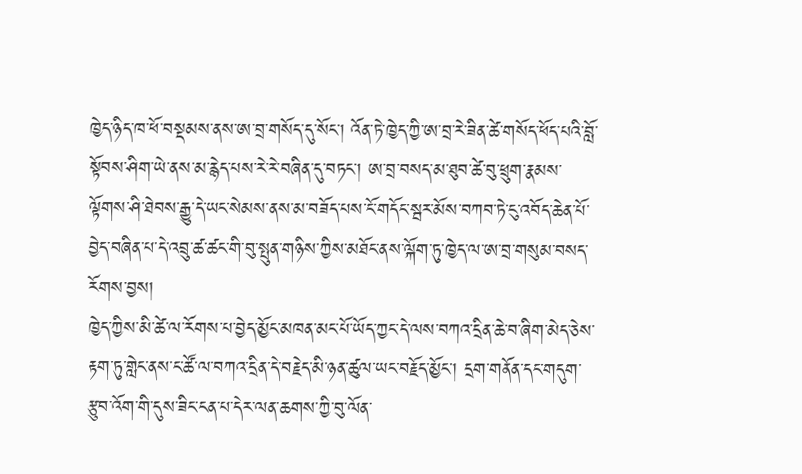ཁྱེད་ཉིད་ཁ་ཕོ་བསྡམས་ནས་ཨ་བྲ་གསོད་དུ་སོང་། འོན་ཏེ་ཁྱེད་ཀྱི་ཨ་བྲ་རེ་ཟིན་ཚེ་གསོད་ཕོད་པའི་བློ་སྟོབས་ཤིག་ཡེ་ནས་མ་རྙེད་པས་རེ་རེ་བཞིན་དུ་བཏང་། ཨ་བྲ་བསད་མ་ཐུབ་ཚེ་བུ་ཕྲུག་རྣམས་ལྟོགས་ཤི་ཐེབས་རྒྱུ་དེ་ཡང་སེམས་ནས་མ་བཟོད་པས་ངོ་གདོང་སྦར་མོས་བཀབ་ཏེ་ངུ་འབོད་ཆེན་པོ་བྱེད་བཞིན་པ་དེ་འབྲུ་ཚ་ཚང་གི་བུ་སྤུན་གཉིས་ཀྱིས་མཐོང་ནས་ལྐོག་ཏུ་ཁྱེད་ལ་ཨ་བྲ་གསུམ་བསད་རོགས་བྱས།
ཁྱེད་ཀྱིས་མི་ཚེ་ལ་རོགས་པ་བྱེད་མྱོང་མཁན་མང་པོ་ཡོད་ཀྱང་དེ་ལས་བཀའ་དྲིན་ཆེ་བ་ཞིག་མེད་ཅེས་རྟག་ཏུ་གླེང་ནས་ང་ཚོ་ལ་བཀའ་དྲིན་དེ་བརྗེད་མི་ཉན་ཚུལ་ཡང་བརྗོད་མྱོང་། དྲག་གནོན་དང་གདུག་རྩུབ་འོག་གི་དུས་ཟིང་ངན་པ་དེར་ལན་ཆགས་ཀྱི་བུ་ལོན་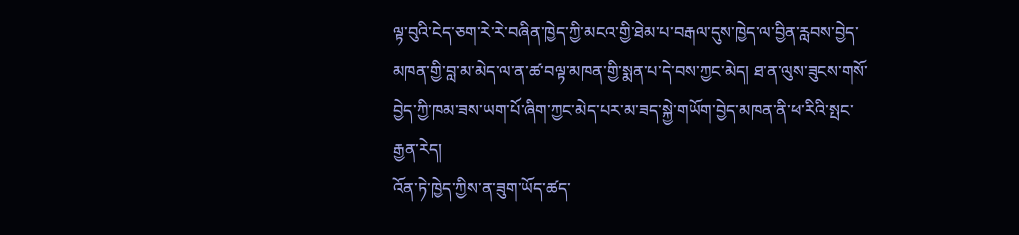ལྟ་བུའི་ངེད་ཅག་རེ་རེ་བཞིན་ཁྱེད་ཀྱི་མངའ་གྱི་ཐེམ་པ་བརྒལ་དུས་ཁྱེད་ལ་བྱིན་རླབས་བྱེད་མཁན་གྱི་བླ་མ་མེད་ལ་ན་ཚ་བལྟ་མཁན་གྱི་སྨན་པ་དེ་བས་ཀྱང་མེད། ཐ་ན་ལུས་ཟུངས་གསོ་བྱེད་ཀྱི་ཁམ་ཟས་ཡག་པོ་ཞིག་ཀྱང་མེད་པར་མ་ཟད་སྐྱེ་གཡོག་བྱེད་མཁན་ནི་ཕ་རིའི་སྤང་རྒྱན་རེད།
འོན་ཏེ་ཁྱེད་ཀྱིས་ན་ཟུག་ཡོད་ཚད་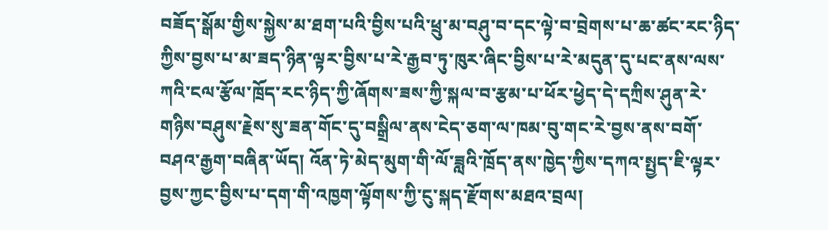བཟོད་སྒོམ་གྱིས་སྐྱེས་མ་ཐག་པའི་བྱིས་པའི་ཕྲུ་མ་བཤུ་བ་དང་ལྟེ་བ་བྲེགས་པ་ཆ་ཚང་རང་ཉིད་ཀྱིས་བྱས་པ་མ་ཟད་ཉིན་ལྟར་བྱིས་པ་རེ་རྒྱབ་ཏུ་ཁུར་ཞིང་བྱིས་པ་རེ་མདུན་དུ་པང་ནས་ལས་ཀའི་ངལ་རྩོལ་ཁྲོད་རང་ཉིད་ཀྱི་ཞོགས་ཟས་ཀྱི་སྐལ་བ་རྩམ་པ་ཕོར་ཕྱེད་དེ་དཀྲིས་ཤུན་རེ་གཉིས་བཤུས་རྗེས་སུ་ཟན་གོང་དུ་བསྒྲིལ་ནས་ངེད་ཅག་ལ་ཁམ་བུ་གང་རེ་བྱས་ནས་བགོ་བཤའ་རྒྱག་བཞིན་ཡོད། འོན་ཏེ་མེད་མུག་གི་ལོ་ཟླའི་ཁྲོད་ནས་ཁྱེད་ཀྱིས་དཀའ་སྤྱད་ཇི་ལྟར་བྱས་ཀྱང་བྱིས་པ་དག་གི་འཁྱག་ལྟོགས་ཀྱི་ངུ་སྐད་རྫོགས་མཐའ་བྲལ།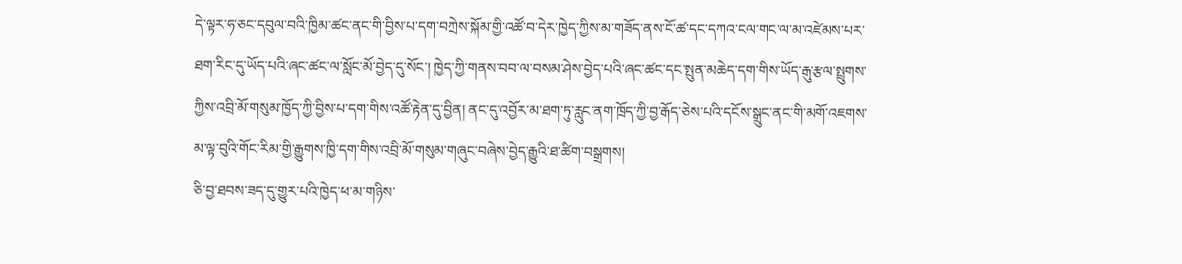དེ་ལྟར་ཧ་ཅང་དབུལ་བའི་ཁྱིམ་ཚང་ནང་གི་བྱིས་པ་དག་བཀྲེས་སྐོམ་གྱི་འཚོ་བ་དེར་ཁྱེད་ཀྱིས་མ་གཟོད་ནས་ངོ་ཚ་དང་དཀའ་ངལ་གང་ལ་མ་འཛེམས་པར་ཐག་རིང་དུ་ཡོད་པའི་ཞང་ཚང་ལ་སློང་མོ་བྱེད་དུ་སོང་། ཁྱེད་ཀྱི་གནས་བབ་ལ་བསམ་ཤེས་བྱེད་པའི་ཞང་ཚང་དང་སྤུན་མཆེད་དག་གིས་ཡོད་རྒུ་རྩལ་སྤྲུགས་ཀྱིས་འབྲི་མོ་གསུམ་ཁྱོད་ཀྱི་བྱིས་པ་དག་གིས་འཚོ་རྟེན་དུ་བྱིན། ནང་དུ་འབྱོར་མ་ཐག་ཏུ་རླུང་ནག་ཁྲོད་ཀྱི་བྱ་རྒོད་ཅེས་པའི་དངོས་སྒྲུང་ནང་གི་མགོ་འཇགས་མ་ལྟ་བུའི་གོང་རིམ་གྱི་རྒྱུགས་ཁྱི་དག་གིས་འབྲི་མོ་གསུམ་གཞུང་བཞེས་བྱེད་རྒྱུའི་ཐ་ཚིག་བསྒྲགས།
ཅི་བྱ་ཐབས་ཟད་དུ་གྱུར་པའི་ཁྱེད་ཕ་མ་གཉིས་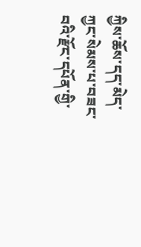ཀྱིས་ཆོས་དད་མེད་ཀྱང་སེམས་པ་བཟང་བའི་རྫོང་དཔོན་གྱི་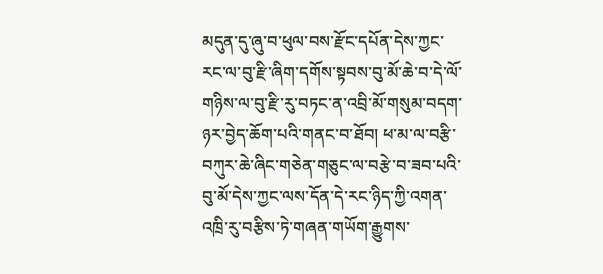མདུན་དུ་ཞུ་བ་ཕུལ་བས་རྫོང་དཔོན་དེས་ཀྱང་རང་ལ་བུ་རྫི་ཞིག་དགོས་སྟབས་བུ་མོ་ཆེ་བ་དེ་ལོ་གཉིས་ལ་བུ་རྫི་རུ་བཏང་ན་འབྲི་མོ་གསུམ་བདག་ཉར་བྱེད་ཆོག་པའི་གནང་བ་ཐོབ། ཕ་མ་ལ་བརྩི་བཀུར་ཆེ་ཞིང་གཅེན་གཅུང་ལ་བརྩེ་བ་ཟབ་པའི་བུ་མོ་དེས་ཀྱང་ལས་དོན་དེ་རང་ཉིད་ཀྱི་འགན་འཁྲི་རུ་བརྩིས་ཏེ་གཞན་གཡོག་རྒྱུགས་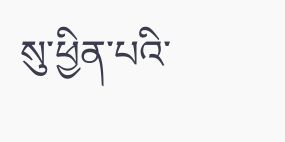སུ་ཕྱིན་པའི་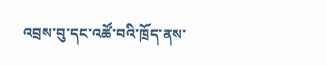འབྲས་བུ་དང་འཚོ་བའི་ཁྲོད་ནས་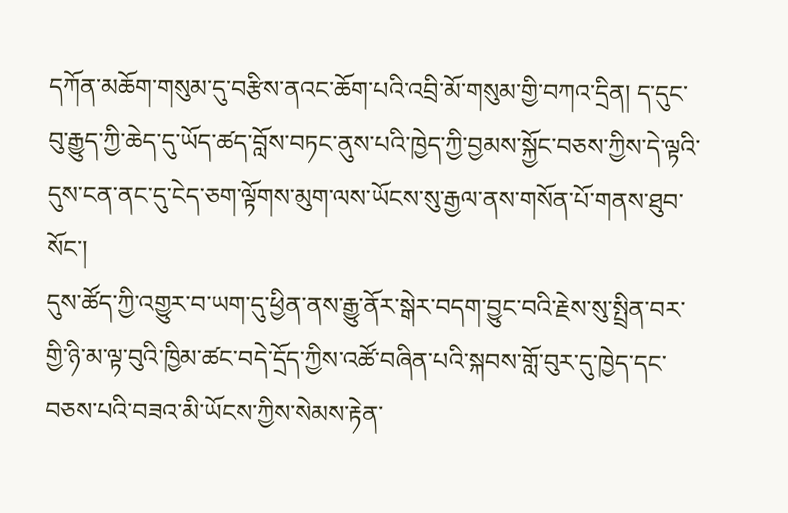དཀོན་མཆོག་གསུམ་དུ་བརྩིས་ནའང་ཆོག་པའི་འབྲི་མོ་གསུམ་གྱི་བཀའ་དྲིན། ད་དུང་བུ་རྒྱུད་ཀྱི་ཆེད་དུ་ཡོད་ཚད་བློས་བཏང་ནུས་པའི་ཁྱེད་ཀྱི་བྱམས་སྐྱོང་བཅས་ཀྱིས་དེ་ལྟའི་དུས་ངན་ནང་དུ་ངེད་ཅག་ལྟོགས་མུག་ལས་ཡོངས་སུ་རྒྱལ་ནས་གསོན་པོ་གནས་ཐུབ་སོང་།
དུས་ཚོད་ཀྱི་འགྱུར་བ་ཡག་དུ་ཕྱིན་ནས་རྒྱུ་ནོར་སྒེར་བདག་བྱུང་བའི་རྗེས་སུ་སྤྲིན་བར་གྱི་ཉི་མ་ལྟ་བུའི་ཁྱིམ་ཚང་བདེ་དྲོད་ཀྱིས་འཚོ་བཞིན་པའི་སྐབས་གློ་བུར་དུ་ཁྱེད་དང་བཅས་པའི་བཟའ་མི་ཡོངས་ཀྱིས་སེམས་རྟེན་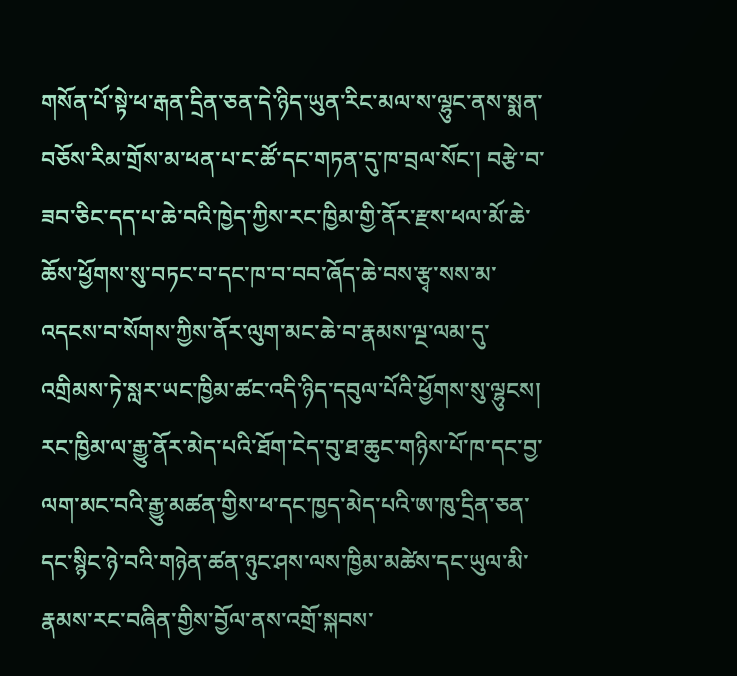གསོན་པོ་སྟེ་ཕ་རྒན་དྲིན་ཅན་དེ་ཉིད་ཡུན་རིང་མལ་ས་ལྷུང་ནས་སྨན་བཅོས་རིམ་གྲོས་མ་ཕན་པ་ང་ཚོ་དང་གཏན་དུ་ཁ་བྲལ་སོང་། བརྩེ་བ་ཟབ་ཅིང་དད་པ་ཆེ་བའི་ཁྱེད་ཀྱིས་རང་ཁྱིམ་གྱི་ནོར་རྫས་ཕལ་མོ་ཆེ་ཆོས་ཕྱོགས་སུ་བཏང་བ་དང་ཁ་བ་བབ་ཞོད་ཆེ་བས་རྩྭ་སས་མ་འདངས་བ་སོགས་ཀྱིས་ནོར་ལུག་མང་ཆེ་བ་རྣམས་ལྔ་ལམ་དུ་འགྲིམས་ཏེ་སླར་ཡང་ཁྱིམ་ཚང་འདི་ཉིད་དབུལ་པོའི་ཕྱོགས་སུ་ལྷུངས། རང་ཁྱིམ་ལ་རྒྱུ་ནོར་མེད་པའི་ཐོག་ངེད་བུ་ཐ་ཆུང་གཉིས་པོ་ཁ་དང་བྱ་ལག་མང་བའི་རྒྱུ་མཚན་གྱིས་ཕ་དང་ཁྱད་མེད་པའི་ཨ་ཁུ་དྲིན་ཅན་དང་སྙིང་ཉེ་བའི་གཉེན་ཚན་ཉུང་ཤས་ལས་ཁྱིམ་མཚེས་དང་ཡུལ་མི་རྣམས་རང་བཞིན་གྱིས་བྱོལ་ནས་འགྲོ་སྐབས་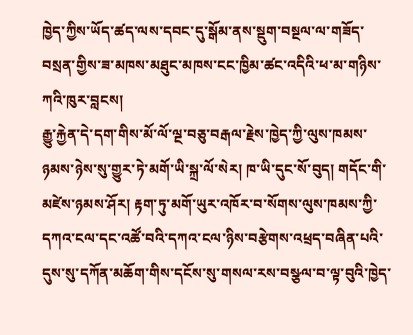ཁྱེད་ཀྱིས་ཡོད་ཚད་ལས་དབང་དུ་སྒོམ་ནས་སྡུག་བསྔལ་ལ་གཟོད་བསྲན་གྱིས་ཟ་མཁས་མཐུང་མཁས་ངང་ཁྱིམ་ཚང་འདིའི་ཕ་མ་གཉིས་ཀའི་ཁུར་བླངས།
རྒྱུ་རྐྱེན་དེ་དག་གིས་མོ་ལོ་ལྔ་བཅུ་བརྒལ་རྗེས་ཁྱེད་ཀྱི་ལུས་ཁམས་ཉམས་ཉེས་སུ་གྱུར་ཏེ་མགོ་ཡི་སྐྲ་ལོ་སེར། ཁ་ཡི་དུང་སོ་བུད། གདོང་གི་མཛེས་ཉམས་ཤོར། རྟག་ཏུ་མགོ་ཡུར་འཁོར་བ་སོགས་ལུས་ཁམས་ཀྱི་དཀའ་ངལ་དང་འཚོ་བའི་དཀའ་ངལ་ཉིས་བརྩེགས་འཕྲད་བཞིན་པའི་དུས་སུ་དཀོན་མཆོག་གིས་དངོས་སུ་གསལ་རས་བསྩལ་བ་ལྟ་བུའི་ཁྱེད་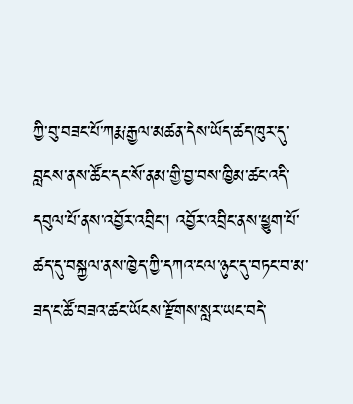ཀྱི་བུ་བཟང་པོ་ཀརྨ་རྒྱལ་མཚན་དེས་ཡོད་ཚད་ཁུར་དུ་བླངས་ནས་ཚོང་དང་སོ་ནམ་གྱི་བྱ་བས་ཁྱིམ་ཚང་འདི་དབུལ་པོ་ནས་འབྱོར་འབྲིང་། འབྱོར་འབྲིང་ནས་ཕྱུག་པོ་ཚད་དུ་བསྐྱལ་ནས་ཁྱེད་ཀྱི་དཀའ་ངལ་ཉུང་དུ་བཏང་བ་མ་ཟད་ང་ཚོ་བཟའ་ཚང་ཡོངས་རྫོགས་སླར་ཡང་བདེ་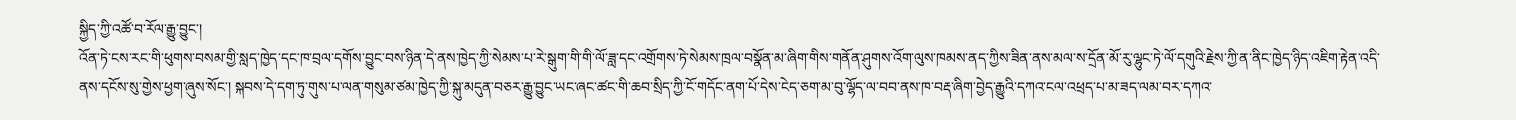སྐྱིད་ཀྱི་འཚོ་བ་རོལ་རྒྱུ་བྱུང་།
འོན་ཏེ་ངས་རང་གི་ཕུགས་བསམ་གྱི་སླད་ཁྱེད་དང་ཁ་བྲལ་དགོས་བྱུང་བས་ཉིན་དེ་ནས་ཁྱེད་ཀྱི་སེམས་པ་རེ་སྒུག་གི་གི་ལོ་ཟླ་དང་འགྲོགས་ཏེ་སེམས་ཁྲལ་བསྣོན་མ་ཞིག་གིས་གནོན་ཤུགས་འོག་ལུས་ཁམས་ནད་ཀྱིས་ཟིན་ནས་མལ་ས་དྲོན་མོ་རུ་ལྷུང་ཏེ་ལོ་དགུའི་རྗེས་ཀྱི་ན་ནིང་ཁྱེད་ཉིད་འཇིག་རྟེན་འདི་ནས་དངོས་སུ་གྱེས་ཕྱག་ཞུས་སོང་། སྐབས་དེ་དག་ཏུ་གུས་པ་ལན་གསུམ་ཙམ་ཁྱེད་ཀྱི་སྐུ་མདུན་བཅར་རྒྱུ་བྱུང་ཡང་ཞང་ཚང་གི་ཆབ་སྲིད་ཀྱི་ངོ་གདོང་ནག་པོ་དེས་ངེད་ཅག་མ་བུ་ལྷོད་ལ་བབ་ནས་ཁ་བརྡ་ཞིག་བྱེད་རྒྱུའི་དཀའ་ངལ་འཕྲད་པ་མ་ཟད་ལམ་བར་དཀའ་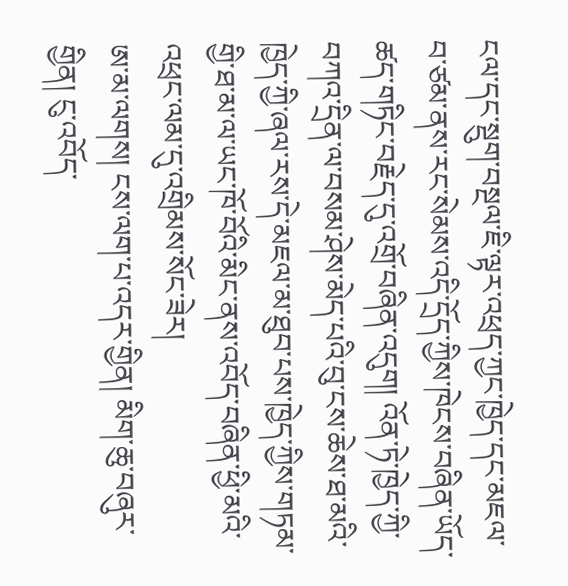ངལ་དང་སྡུག་བསྔལ་ཇི་ལྟར་འཕྲད་ཀྱང་ཁྱེད་དང་མཇལ་བ་ཙམ་ནས་རང་སེམས་འདི་དྲོད་ཀྱིས་ཁེངས་བཞིན་ཡོད་ཚད་གཏིང་བརྗེད་དུ་འགྲོ་བཞིན་འདུག། འོན་ཏེ་ཁྱེད་ཀྱི་བཀའ་དྲིན་ལ་བསམ་ཤེས་མེད་པའི་བུ་ངས་ཆེས་ཐ་མའི་ཁྱེད་ཀྱི་ཞལ་རས་དེ་མཇལ་མ་ཐུབ་པས་ཁྱེད་ཀྱིས་གཏམ་གྱི་ཐ་མ་ལ་ཡང་ཁོ་བོའི་མིང་ནས་འབོད་བཞིན་ཕྱི་མའི་འཕྲང་ལམ་དུ་འགྲིམས་སོང་ཟེར།
ཨ་མ་ལགས། ངས་ལག་པ་འདར་གྱིན། མིག་ཆུ་བཞུར་གྱིན། ངུ་འབོད་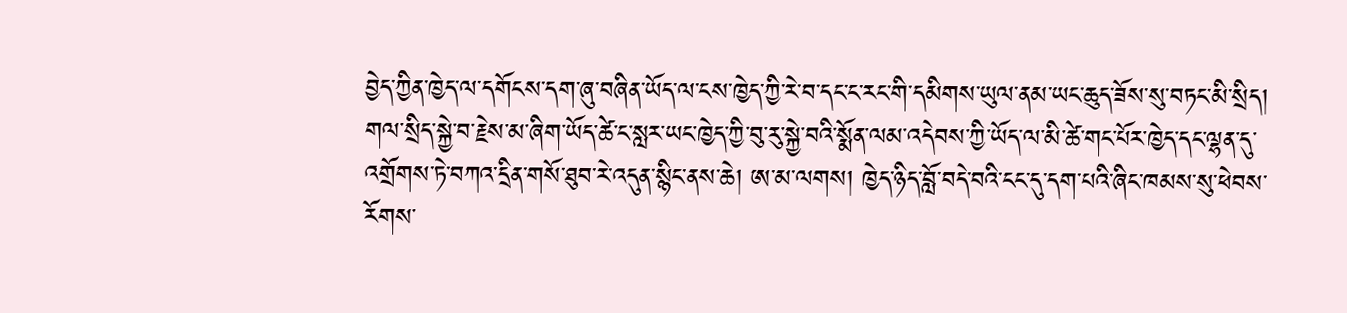བྱེད་ཀྱིན་ཁྱེད་ལ་དགོངས་དག་ཞུ་བཞིན་ཡོད་ལ་ངས་ཁྱེད་ཀྱི་རེ་བ་དང་ང་རང་གི་དམིགས་ཡུལ་ནམ་ཡང་ཆུད་ཟོས་སུ་བཏང་མི་སྲིད། གལ་སྲིད་སྐྱེ་བ་རྗེས་མ་ཞིག་ཡོད་ཚེ་ང་སླར་ཡང་ཁྱེད་ཀྱི་བུ་རུ་སྐྱེ་བའི་སྨོན་ལམ་འདེབས་ཀྱི་ཡོད་ལ་མི་ཚེ་གང་པོར་ཁྱེད་དང་ལྷན་དུ་འགྲོགས་ཏེ་བཀའ་དྲིན་གསོ་ཐུབ་རེ་འདུན་སྙིང་ནས་ཆེ། ཨ་མ་ལགས། ཁྱེད་ཉིད་བློ་བདེ་བའི་ངང་དུ་དག་པའི་ཞིང་ཁམས་སུ་ཕེབས་རོགས་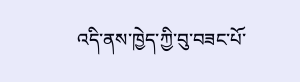འདི་ནས་ཁྱེད་ཀྱི་བུ་བཟང་པོ་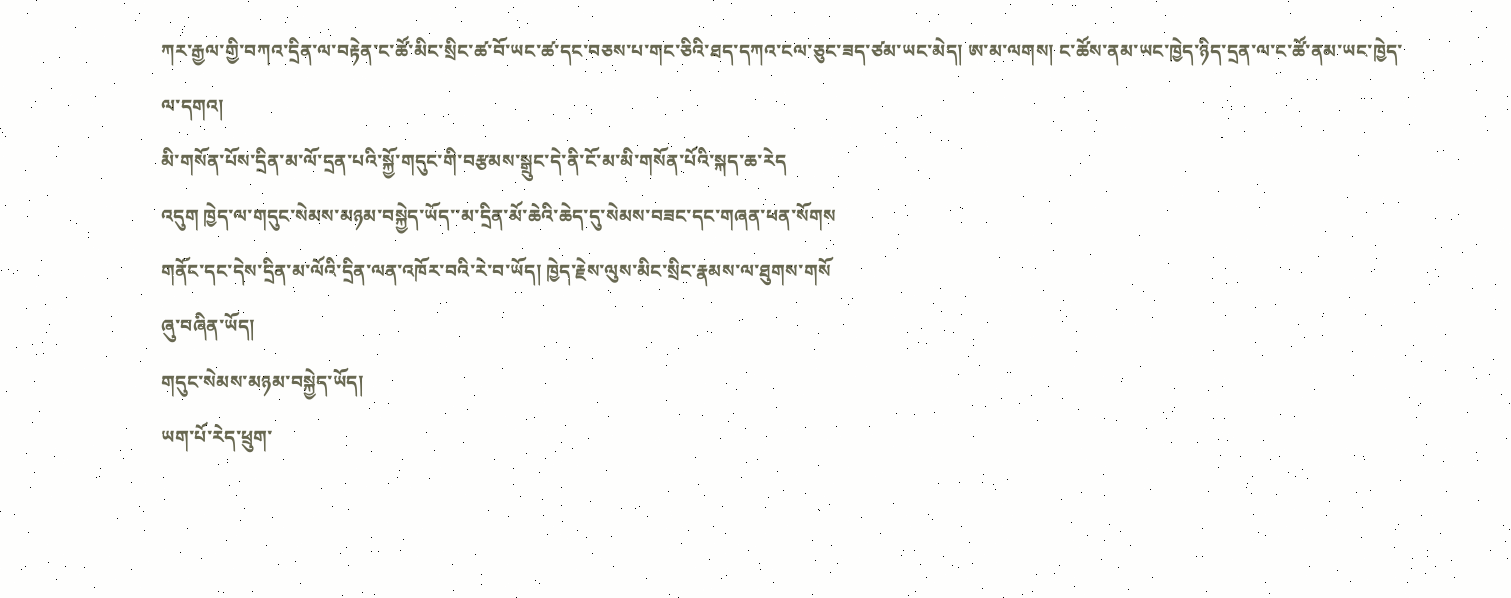ཀར་རྒྱལ་གྱི་བཀའ་དྲིན་ལ་བརྟེན་ང་ཚོ་མིང་སྲིང་ཚ་བོ་ཡང་ཚ་དང་བཅས་པ་གང་ཅིའི་ཐད་དཀའ་ངལ་ཅུང་ཟད་ཙམ་ཡང་མེད། ཨ་མ་ལགས། ང་ཚོས་ནམ་ཡང་ཁྱེད་ཉིད་དྲན་ལ་ང་ཚོ་ནམ་ཡང་ཁྱེད་ལ་དགའ།
མི་གསོན་པོས་དྲིན་མ་ལོ་དྲན་པའི་སྐྱོ་གདུང་གི་བརྩམས་སྒྲུང་དེ་ནི་ངོ་མ་མི་གསོན་པོའི་སྐད་ཆ་རེད
འདུག ཁྱེད་ལ་གདུང་སེམས་མཉམ་བསྐྱེད་ཡོད་་མ་དྲིན་མོ་ཆེའི་ཆེད་དུ་སེམས་བཟང་དང་གཞན་ཕན་སོགས
གནོང་དང་དེས་དྲིན་མ་ལོའི་དྲིན་ལན་འཁོར་བའི་རེ་བ་ཡོད། ཁྱེད་རྗེས་ལུས་མིང་སྲིང་རྣམས་ལ་ཐུགས་གསོ
ཞུ་བཞིན་ཡོད།
གདུང་སེམས་མཉམ་བསྐྱེད་ཡོད།
ཡག་པོ་རེད་ཕྲུག་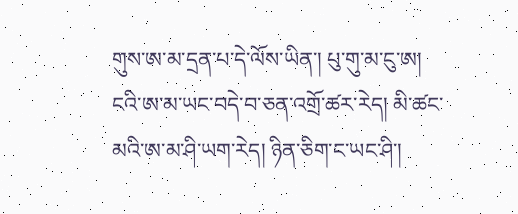གུས་ཨ་མ་དྲན་པ་དེ་ལོས་ཡིན་། པུ་གུ་མ་ངུ་ཨ། ངའི་ཨ་མ་ཡང་བདེ་བ་ཅན་འགྲོ་ཚར་རེད། མི་ཚང་མའི་ཨ་མ་ཤི་ཡག་རེད། ཉིན་ཅིག་ང་ཡང་ཤི་།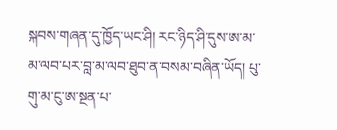སྐབས་གཞན་དུ་ཁྱོད་ཡང་ཤི། རང་ཉིད་ཤི་དུས་ཨ་མ་མ་ལབ་པར་བླ་མ་ལབ་ཐུབ་ན་བསམ་བཞིན་ཡོད། པུ་གུ་མ་ངུ་ཨ་སྔན་པ་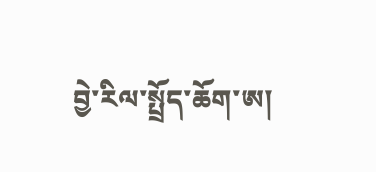བྱེ་རིལ་སྤྲོད་ཆོག་ཨ།